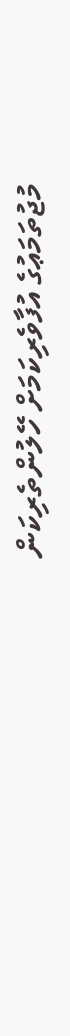މުޖުތަމަޢުގެ އުފާވެރިކަމަށް ހޭލުންތެރިކަން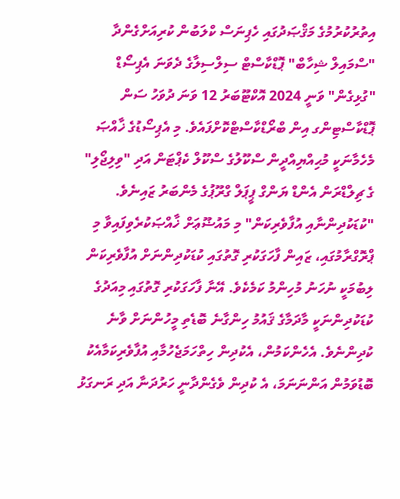އިތުރުކުރުމުގެ މަޤްޞަދުގައި ހެޕިނަސް ކްލަބުން ކުރިއަށްގެންދާ "ސްމައިލް ޝިހާބް" ޕޮޑްކާސްޓް ސިލްސިލާގެ ދެވަނަ އެޕިސޯޑް "ގުޅިގެން" ވަނީ 2024 އޮކްޓޫބަރު 12 ވަނަ ދުވަހު ސަން ޕޮޑްކާސްޓިންގ އިން ބްރޯޑްކާސްޓްކޮށްފައެވެ. މި އެޕިސޯޑުގެ ޚާއްޞަ މެހެމާނަކީ މުޙިއްޔިއްދީން ސްކޫލުގެ ސްކޫލް ކެޕްޓަން އަދި "ވިލިޖޯލި" ގެ ޗިލްޑްރަން އެންޑް ޔަންގް ޕީޕަލް ގްރޫޕުގެ މެންބަރު ޒައިނެވެ.
"ކުޑަކުދިންނާއި އުފާވެރިކަން" މި މައުޟޫޢަށް ޚާއްޞަކުރެވިފައިވާ މި ޕްރޮގްރާމުގައި، ޒައިން ފާހަގަކުރި ގޮތުގައި ކުޑަކުދިންނަށް އުފާވެރިކަން ލިބުމަކީ ނުހަނު މުހިންމު ކަމެކެވެ. އޭނާ ފާހަގަކުރި ގޮތުގައި މިއަދުގެ ކުޑަކުދިންނަކީ މާދަމާގެ ޤައުމު ހިންގާނެ ބޮޑެތި މީހުންނަށް ވާނެ ކުދިންނެވެ. އެހެންކަމުން، އެކުދިން ހިތްހަމަޖެހުމާއި އުފާވެރިކަމާއެކު ބޮޑުވަމުން އަންނަނަމަ، އެ ކުދިން ވެގެންދާނީ ހަރުދަނާ އަދި ރަނގަޅު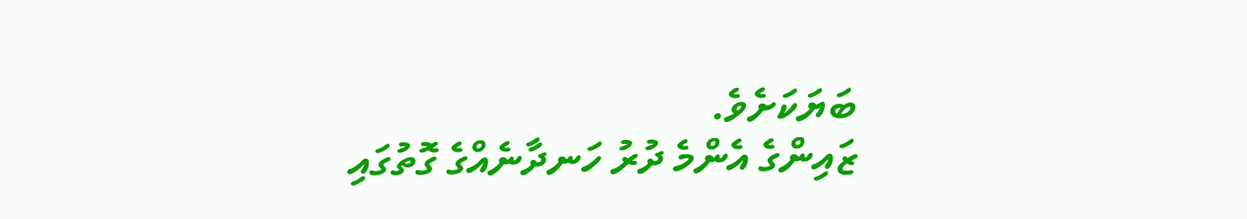ބަޔަކަށެވެ.
ޒައިންގެ އެންމެ ދުރު ހަނދާނެއްގެ ގޮތުގައި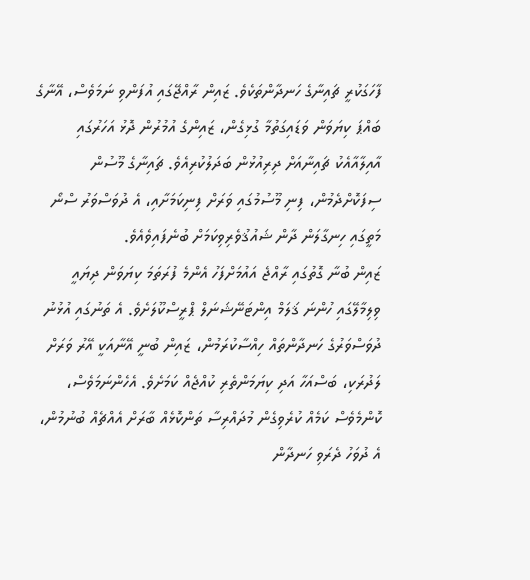ފާހަގަކުރީ ޗައިނާގެ ހަނދާންތަކެވެ. ޒައިން ރާއްޖޭގައި އުފަންވި ނަމަވެސް، އޭނާގެ ބައްޕަ ކިޔަވަން ވަޑައިގަތުމާ ގުޅިގެން، ޒައިންގެ އުމުރުން ދޮޅު އަހަރުގައި އާއިލާއާއެކު ޗައިނާއަށް ދިރިއުޅުން ބަދަލުކުރިއެވެ. ޗައިނާގެ މޫސުން ސިފަކޮށްދެމުން، ފިނި މޫސުމުގައި ވަރަށް ފިނިކަމަށާއި، އެ ދުވަސްވަރު ސްނޯ މަތީގައި ހިނގާލަން ދާން ޝައުޤުވެރިވިކަމަށް ބުނެފައިވެއެވެ.
ޒައިން ބުނާ ގޮތުގައި ރާއްޖެ އައުމަށްފަހު އެންމެ ފުރަތަމަ ކިޔަވަން ދިޔައީ ވިލިމާލޭގައި ހުންނަ ޤަލަމް އިންޓަނޭޝަނަލް ޕްރީސްކޫލަށެވެ. އެ ތަނުގައި އުޅުނު ދުވަސްވަރުގެ ހަނދާންތައް ހިއްސާކުރަމުން، ޒައިން ބުނީ އޭނާއަކީ އޭރު ވަރަށް ލަދުރަކި، ބަސްއަހާ އަދި ކިޔަމަންތެރި ކުއްޖެއް ކަމަށެވެ. އެހެންނަމަވެސް، ކޮންމެވެސް ކަމެއް ކުރެވިގެން މުދައްރިސާ ތަންކޮޅެއް ބާރަށް އެއްޗެއް ބުނުމުން، އެ ދުވަހު ދެރަވި ހަނދާން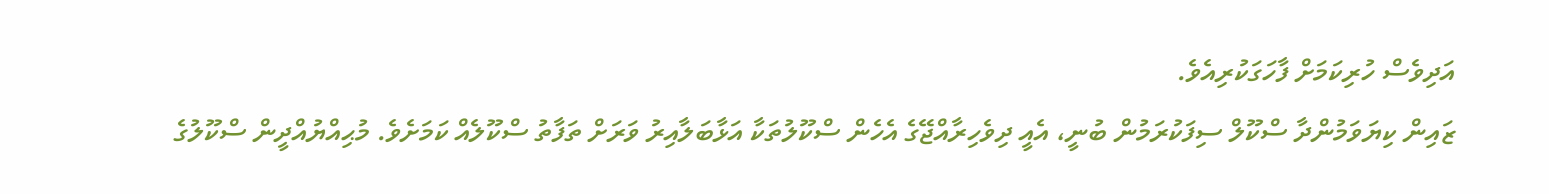އަދިވެސް ހުރިކަމަށް ފާހަގަކުރިއެވެ.
ޒައިން ކިޔަވަމުންދާ ސްކޫލް ސިފަކުރަމުން ބުނީ، އެއީ ދިވެހިރާއްޖޭގެ އެހެން ސްކޫލުތަކާ އަޅާބަލާއިރު ވަރަށް ތަފާތު ސްކޫލެއް ކަމަށެވެ. މުޙިއްޔުއްދީން ސްކޫލުގެ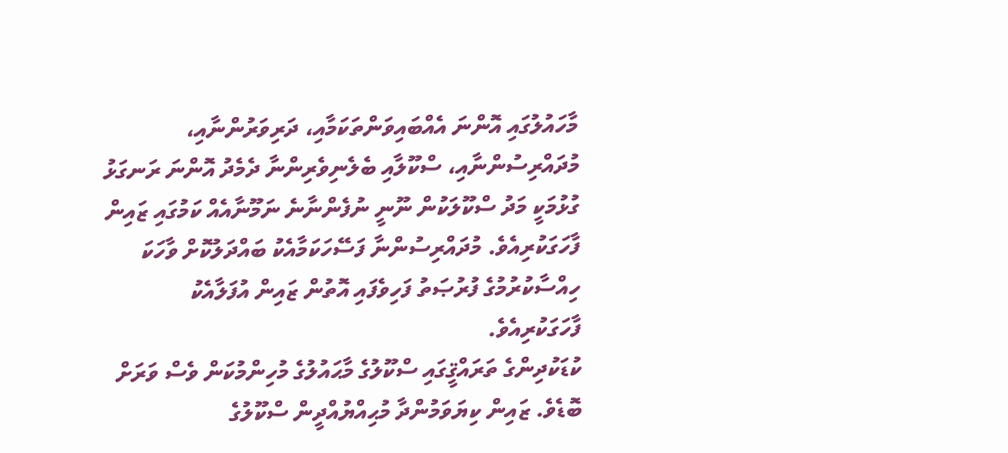މާހައުލުގައި އޮންނަ އެއްބައިވަންތަކަމާއި، ދަރިވަރުންނާއި، މުދައްރިސުންނާއި، ސްކޫލާއި ބެލެނިވެރިންނާ ދެމެދު އޮންނަ ރަނގަޅު ގުޅުމަކީ މަދު ސްކޫލަކުން ނޫނީ ނުފެންނާނެ ނަމޫނާއެއް ކަމުގައި ޒައިން ފާހަގަކުރިއެވެ. މުދައްރިސުންނާ ފަސޭހަކަމާއެކު ބައްދަލުކޮށް ވާހަކަ ހިއްސާކުރުމުގެ ފުރުޞަތު ފަހިވެފައި އޮތުން ޒައިން އުފަލާއެކު ފާހަގަކުރިއެވެ.
ކުޑަކުދިންގެ ތަރައްޤީގައި ސްކޫލުގެ މާޙައުލުގެ މުހިންމުކަން ވެސް ވަރަށް ބޮޑެވެ. ޒައިން ކިޔަވަމުންދާ މުޙިއްޔުއްދީން ސްކޫލުގެ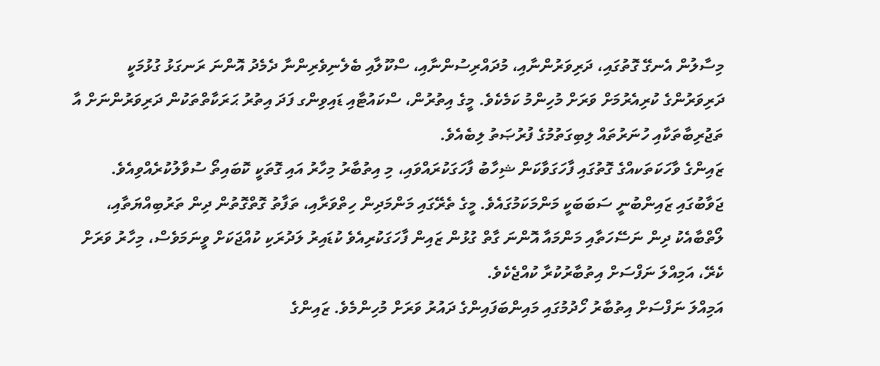މިސާލުން އެނގޭ ގޮތުގައި، ދަރިވަރުންނާއި، މުދައްރިސުންނާއި، ސްކޫލާއި ބެލެނިވެރިންނާ ދެމެދު އޮންނަ ރަނގަޅު ގުޅުމަކީ ދަރިވަރުންގެ ކުރިއެރުމަށް ވަރަށް މުހިންމު ކަމެކެވެ. މީގެ އިތުރުން، ސްކައުޓާއި ޑައިވިންގ ފަދަ އިތުރު ޙަރަކާތްތަކުން ދަރިވަރުންނަށް އާ ތަޖުރިބާތަކާއި ހުނަރުތައް ލިބިގަތުމުގެ ފުރުޞަތު ލިބެއެވެ.
ޒައިންގެ ވާހަކަތަކއްގެ ގޮތުގައި ފާހަގަވާކަން ޝިހާބު ފާހަގަކުރައްވައި، މި އިތުބާރު މިހާރު އައި ގޮތަކީ ކޮބައިތޯ ސުވާލުކުރެއްވިއެވެ. ޖަވާބުގައި ޒައިންބުނީ ސަބަބަކީ މަންމަކަމުގައެވެ. މީގެ ތެރޭގައި މަންމަދިން ހިތްވަރާއި، ތަފާތު ގޮތްގޮތުން ދިން ތަރުބިއްޔަތާއި، ލޯތްބާއެކު ދިން ނަސޭހަތާއި މަންމައާ އޮންނަ ގާތް ގުޅުން ޒައިން ފާހަގަކުރިއެވެ ކުޑައިރު ލަދުރަކި ކުއްޖަކަށް ވީނަމަވެސް، މިހާރު ވަރަށް ކެރޭ، އަމިއްލަ ނަފްސަށް އިތުބާރުކުރާ ކުއްޖެކެވެ.
އަމިއްލަ ނަފްސަށް އިތުބާރު ހޯދުމުގައި މައިންބަފައިންގެ ދައުރު ވަރަށް މުހިންމެވެ. ޒައިންގެ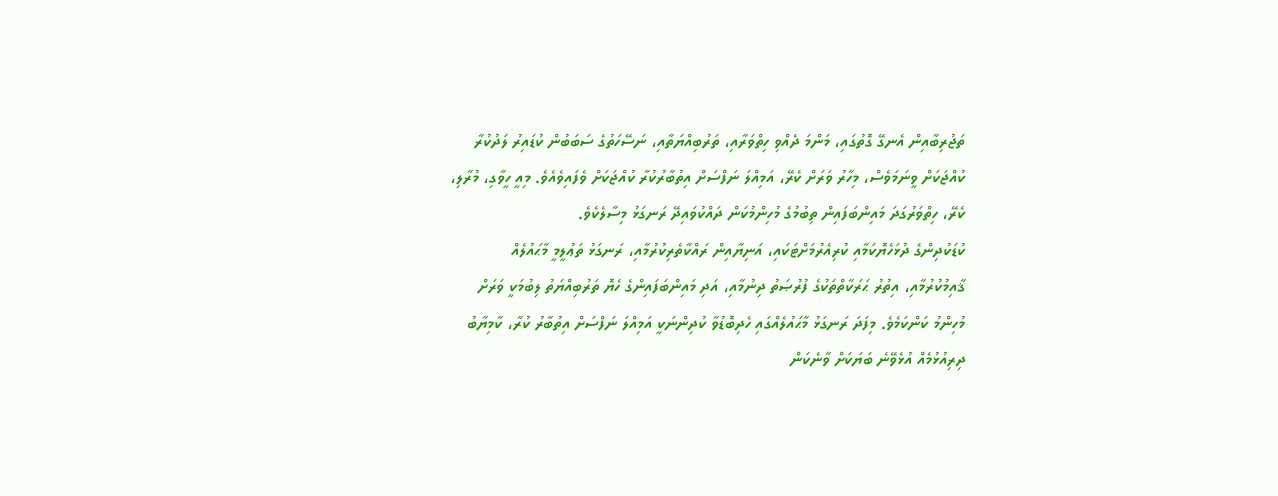ތަޖުރިބާއިން އެނގޭ ގޮތުގައި، މަންމަ ދެއްވި ހިތްވަރާއި، ތަރުބިއްޔަތާއި، ނަސޭހަތުގެ ސަބަބުން ކުޑައިރު ލަދުކުރާ ކުއްޖަކަށް ވީނަމަވެސް، މިހާރު ވަރަށް ކެރޭ، އަމިއްލަ ނަފްސަށް އިތުބާރުކުރާ ކުއްޖަކަށް ވެފައިވެއެވެ. މިއީ ހީވާގި، މުރާލި، ކެރޭ، ހިތްވަރުގަދަ މައިންބަފައިން ތިބުމުގެ މުހިންމުކަން ދައްކުވައިދޭ ރަނގަޅު މިސާލެކެވެ.
ކުޑަކުދިންގެ ދުޅަހެޔޮކަމާއި ކުރިއެރުމަށްޓަކައި، އަނިޔާއިން ރައްކާތެރިކުރުމާއި، ރަނގަޅު ތަޢުލީމީ މާޙައުލެއް ޤާއިމުކުރުމާއި، އިތުރު ޙަރަކާތްތަކުގެ ފުރުޞަތު ދިނުމާއި، އަދި މައިންބަފައިންގެ ހެޔޮ ތަރުބިއްޔަތު ލިބުމަކީ ވަރަށް މުހިންމު ކަންކަމެވެ. މިފަދަ ރަނގަޅު މާޙައުލެއްގައި ހެދިބޮޑުވާ ކުދިންނަކީ އަމިއްލަ ނަފްސަށް އިތުބާރު ކުރާ، ކާމިޔާބު ދިރިއުޅުމެއް އުޅެވޭނެ ބަޔަކަށް ވާނެކަން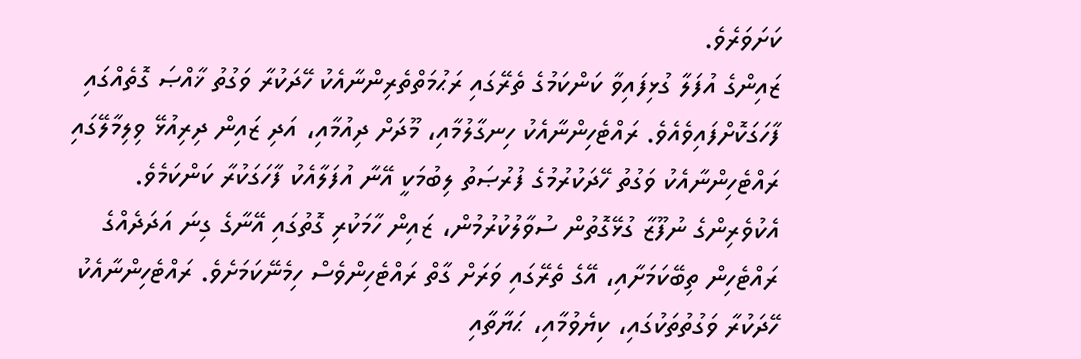ކަށަވަރެވެ.
ޒައިންގެ އުފަލާ ގުޅިފައިވާ ކަންކަމުގެ ތެރޭގައި ރަޙުމަތްތެރިންނާއެކު ހޭދަކުރާ ވަގުތު ޚާއްޞަ ގޮތެއްގައި ފާހަގަކޮށްފައިވެއެވެ. ރައްޓެހިންނާއެކު ހިނގާލުމާއި، މޫދަށް ދިއުމާއި، އަދި ޒައިން ދިރިއުޅޭ ވިލިމާލޭގައި ރައްޓެހިންނާއެކު ވަގުތު ހޭދަކުރުމުގެ ފުރުޞަތު ލިބުމަކީ އޭނާ އުފަލާއެކު ފާހަގަކުރާ ކަންކަމެވެ.
އެކުވެރިންގެ ނުފޫޒާ ގުޅޭގޮތުން ސުވާލުކުރުމުން، ޒައިން ހާމަކުރި ގޮތުގައި އޭނާގެ ގިނަ އަދަދެއްގެ ރައްޓެހިން ތިބޭކަމަށާއި، އޭގެ ތެރޭގައި ވަރަށް ގާތް ރައްޓެހިންވެސް ހިމެނޭކަމަށެވެ. ރައްޓެހިންނާއެކު ހޭދަކުރާ ވަގުތުތަކުގައި، ކިޔެވުމާއި، ޙަޔާތާއި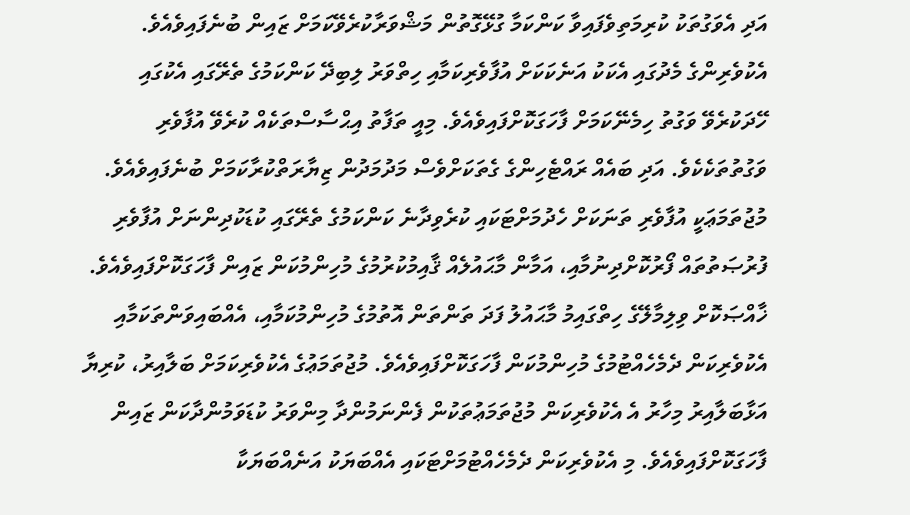އަދި އެވަގުތަކު ކުރިމަތިވެފައިވާ ކަންކަމާ ގުޅޭގޮތުން މަޝްވަރާކުރެވޭކަމަށް ޒައިން ބުނެފައިވެއެވެ. އެކުވެރިންގެ މެދުގައި އެކަކު އަނެކަކަށް އުފާވެރިކަމާއި ހިތްވަރު ލިބިދޭ ކަންކަމުގެ ތެރޭގައި އެކުގައި ހޭދަކުރެވޭ ވަގުތު ހިމެނޭކަމަށް ފާހަގަކޮށްފައިވެއެވެ. މިއީ ތަފާތު އިޙްސާސްތަކެއް ކުރެވޭ އުފާވެރި ވަގުތުތަކެކެވެ. އަދި ބައެއް ރައްޓެހިންގެ ގެތަކަށްވެސް މަދުމަދުން ޒިޔާރަތްކުރާކަމަށް ބުނެފައިވެއެވެ.
މުޖުތަމަޢަކީ އުފާވެރި ތަނަކަށް ހެދުމަށްޓަކައި ކުރެވިދާނެ ކަންކަމުގެ ތެރޭގައި ކުޑަކުދިންނަށް އުފާވެރި ފުރުޞަތުތައް ފޯރުކޮށްދިނުމާއި، އަމާން މާޙައުލެއް ޤާއިމުކުރުމުގެ މުހިންމުކަން ޒައިން ފާހަގަކޮށްފައިވެއެވެ. ޚާއްޞަކޮށް ވިލިމާލޭގެ ހިތްގައިމު މާޙައުލު ފަދަ ތަންތަން އޮތުމުގެ މުހިންމުކަމާއި، އެއްބައިވަންތަކަމާއި އެކުވެރިކަން ދެމެހެއްޓުމުގެ މުހިންމުކަން ފާހަގަކޮށްފައިވެއެވެ. މުޖުތަމަޢުގެ އެކުވެރިކަމަށް ބަލާއިރު، ކުރިޔާ އަޅާބަލާއިރު މިހާރު އެ އެކުވެރިކަން މުޖުތަމަޢުތަކުން ފެންނަމުންދާ މިންވަރު ކުޑަވަމުންދާކަން ޒައިން ފާހަގަކޮށްފައިވެއެވެ. މި އެކުވެރިކަން ދެމެހެއްޓުމަށްޓަކައި އެއްބަޔަކު އަނެއްބަޔަކާ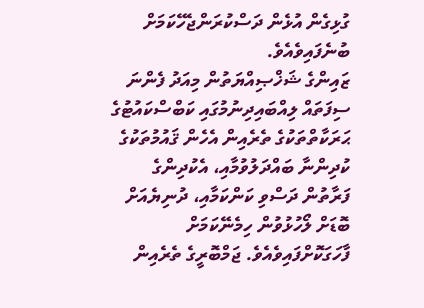ގުޅިގެން އުޅެން ދަސްކުރަންޖެހޭކަމަށް ބުނެފައިވެއެވެ.
ޒައިންގެ ޝަޚްޞިއްޔަތުން މިއަދު ފެންނަ ސިފަތައް ލިއްބައިދިނުމުގައި ކަބްސްކައުޓުގެ ޙަރަކާތްތަކުގެ ތެރެއިން އެހެން ޤައުމުތަކުގެ ކުދިންނާ ބައްދަލުވުމާއި، އެކުދިންގެ ފަރާތުން ދަސްވި ކަންކަމާއި، ދުނިޔެއަށް ބޮޑަށް ލޯހުޅުވުން ހިމެނޭކަމަށް ފާހަގަކޮށްފައިވެއެވެ. ޖަމްބޮރީގެ ތެރެއިން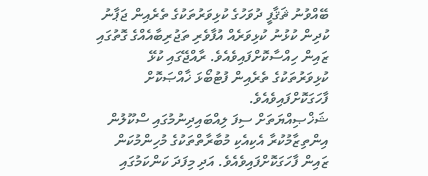ބޭއްވުނު ޘަޤާފީ ދުވަހުގެ ކުޅިވަރުތަކުގެ ތެރެއިން ޖަޕާނު ކުދިން ކުޅުނު ކުޅިވަރެއް އުފާވެރި ތަޖުރިބާއެއްގެ ގޮތުގައި ޒައިން ހިއްސާކޮށްފައިވެއެވެ. ރާއްޖޭގައި ކުޅޭ ކުޅިވަރުތަކުގެ ތެރެއިން ފުޓުބޯޅަ ޚާއްޞަކޮށް ފާހަގަކޮށްފައިވެއެވެ.
ޝަޚްޞިއްޔަތަށް ސިފަ ލިއްބައިދިނުމުގައި ސްކޫލުން އިންތިޒާމުކުރާ އެކިއެކި މުބާރާތްތަކުގެ މުހިންމުކަން ޒައިން ފާހަގަކޮށްފައިވެއެވެ. އަދި މިފަދަ ކަންކަމުގައި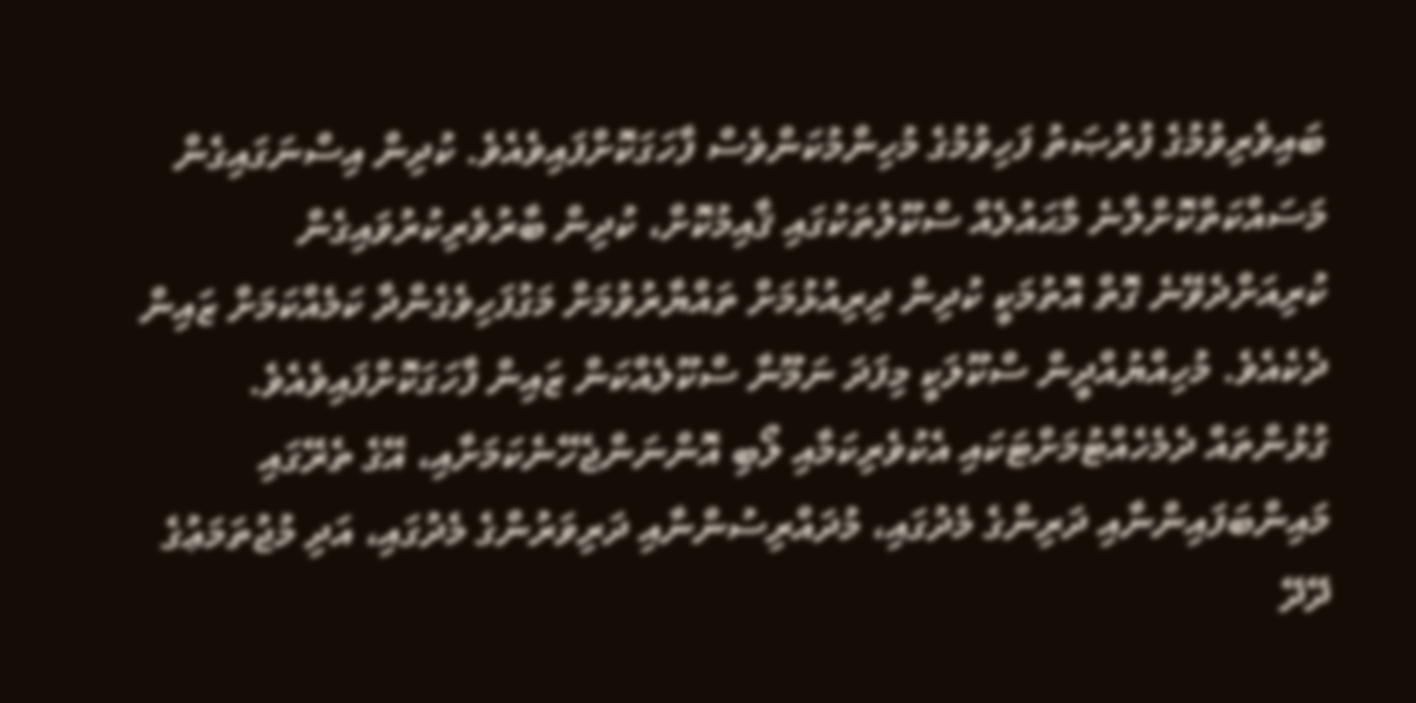ބައިވެރިވުމުގެ ފުރުޞަތު ފަހިވުމުގެ މުހިންމުކަންވެސް ފާހަގަކޮށްފައިވެއެވެ. ކުދިން އިސްނަގައިގެން މަސައްކަތްކޮށްލާނެ މާޙައުލެއް ސްކޫލުތަކުގައި ޤާއިމުކޮށް، ކުދިން ބާރުވެރިކުރުވައިގެން ކުރިއަށްދެވޭނެ ގޮތް އޮތުމަކީ ކުދިން ދިރިއުޅުމަށް ތައްޔާރުވުމަށް މަގުފަހިވެގެންދާ ކަމެއްކަމަށް ޒައިން ދެކެއެވެ. މުހިއްޔުއްދީން ސްކޫލަކީ މިފަދަ ނަމޫނާ ސްކޫލެއްކަން ޒައިން ފާހަގަކޮށްފައިވެއެވެ.
ގުޅުންތައް ދެމެހެއްޓުމަށްޓަކައި އެކުވެރިކަމާއި ލޯބި އޮންނަންޖެހޭނެކަމަށާއި، އޭގެ ތެރޭގައި މައިންބަފައިންނާއި ދަރިންގެ މެދުގައި، މުދައްރިސުންނާއި ދަރިވަރުންގެ މެދުގައި، އަދި މުޖުތަމަޢުގެ ދޭދޭ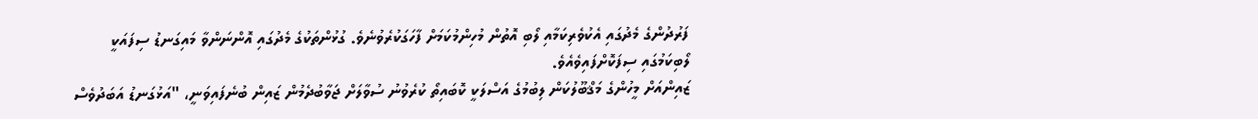ފަރުދުންގެ މެދުގައި އެކުވެރިކަމާއި ލޯބި އޮތުން މުހިންމުކަމަށް ފާހަގަކުރެވުނެވެ. ގުޅުންތަކުގެ މެދުގައި އޮންނަންވާ މައިގަނޑު ސިފައަކީ ލޯބިކަމުގައި ސިފަކޮށްފައިވެއެވެ.
ޒައިންއަށް މީހުންގެ މަޤްބޫލުކަން ލިބުމުގެ އަސްލަކީ ކޮބައިތޯ ކުރެވުނު ސުވާލަށް ޖަވާބުދެމުން ޒައިން ބުނެފައިވަނީ، "އަޅުގަނޑު އަބަދުވެސް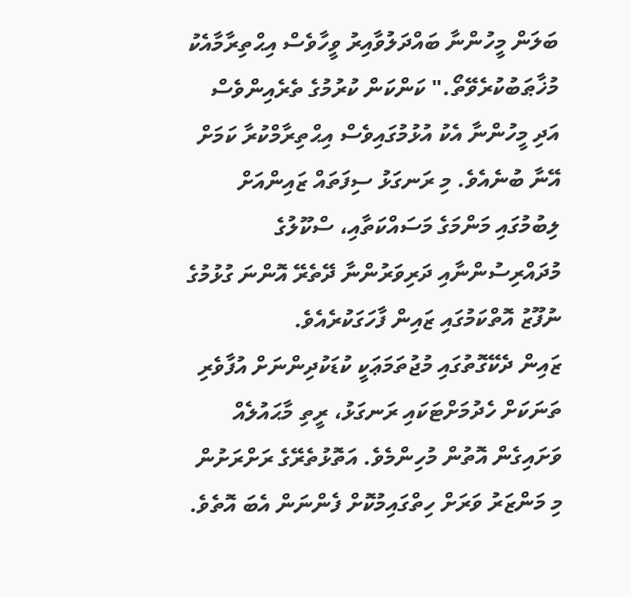ބަލަން މީހުންނާ ބައްދަލުވާއިރު ވީހާވެސް އިޙްތިރާމާއެކު މުޚާޠަބުކުރެވޭތޯ." ކަންކަން ކުރުމުގެ ތެރެއިންވެސް އަދި މީހުންނާ އެކު އުޅުމުގައިވެސް އިޙްތިރާމްކުރާ ކަމަށް އޭނާ ބުނެއެވެ. މި ރަނގަޅު ސިފަތައް ޒައިންއަށް ލިބުމުގައި މަންމަގެ މަސައްކަތާއި، ސްކޫލުގެ މުދައްރިސުންނާއި ދަރިވަރުންނާ ދޭތެރޭ އޮންނަ ގުޅުމުގެ ނުފޫޒު އޮތްކަމުގައި ޒައިން ފާހަގަކުރެއެވެ.
ޒައިން ދެކޭގޮތުގައި މުޖުތަމަޢަކީ ކުޑަކުދިންނަށް އުފާވެރި ތަނަކަށް ހެދުމަށްޓަކައި ރަނގަޅު، ރީތި މާޙައުލެއް ވަށައިގެން އޮތުން މުހިންމެވެ. އަތޮޅުތެރޭގެ ރަށްރަށުން މި މަންޒަރު ވަރަށް ހިތްގައިމުކޮށް ފެންނަން އެބަ އޮތެވެ.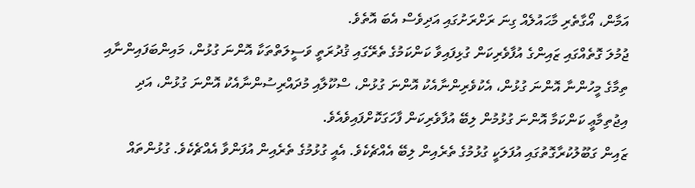އަމާން، އޯގާތެރި މާޙައުލެއް ގިނަ ރަށްރަށުގައި އަދިވެސް އެބަ އޮތެވެ.
ޖުމުލަ ގޮތެއްގައި ޒައިންގެ އުފާވެރިކަން ގުޅިފައިވާ ކަންކަމުގެ ތެރޭގައި ޤުދުރަތީ ވަސީލަތްތަކާ އޮންނަ ގުޅުން، މައިންބަފައިންނާއި ތިމާގެ މީހުންނާ އޮންނަ ގުޅުން، އެކުވެރިންނާއެކު އޮންނަ ގުޅުން، ސްކޫލާއި މުދައްރިސުންނާއެކު އޮންނަ ގުޅުން، އަދި އިޖުތިމާޢީ ކަންކަމާ އޮންނަ ގުޅުމުން ލިބޭ އުފާވެރިކަން ފާހަގަކޮށްފައިވެއެވެ.
ޒައިން ގަބޫލުކުރާގޮތުގައި އުފަލަކީ ގުޅުމުގެ ތެރެއިން ލިބޭ އެއްޗެކެވެ. އެއީ ގުޅުމުގެ ތެރެއިން އުފަންވާ އެއްޗެކެވެ. ގުޅުންތައް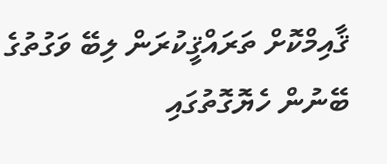ޤާއިމްކޮށް ތަރައްޤީކުރަން ލިބޭ ވަގުތުގެ ބޭނުން ހެޔޮގޮތުގައި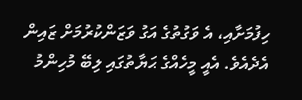ހިފުމަށާއި، އެ ވަގުތުގެ އަގު ވަޒަންކުރުމަށް ޒައިން އެދެއެވެ. އެއީ މީހެއްގެ ޙަޔާތުގައި ލިބޭ މުހިންމު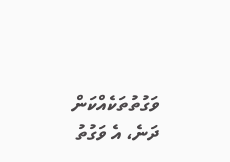ވަގުތުތަކެއްކަން ދަނެ، އެ ވަގުތު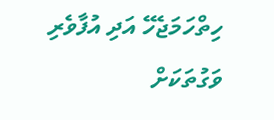ހިތްހަމަޖެހޭ އަދި އުފާވެރި ވަގުތަކަށް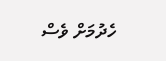ހެދުމަށް ވެސް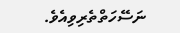ނަސޭހަތްތެރިވިއެވެ.